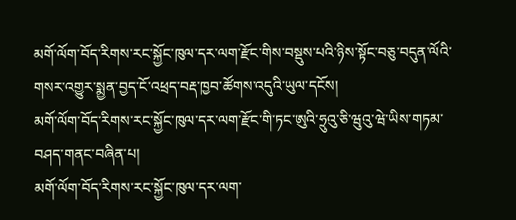མགོ་ལོག་བོད་རིགས་རང་སྐྱོང་ཁུལ་དར་ལག་རྫོང་གིས་བསྡུས་པའི་ཉིས་སྟོང་བཅུ་བདུན་ལོའི་གསར་འགྱུར་སྨྱན་བྱད་ངོ་འཕྲད་བརྡ་ཁྱབ་ཚོགས་འདུའི་ཡུལ་དངོས།
མགོ་ལོག་བོད་རིགས་རང་སྐྱོང་ཁུལ་དར་ལག་རྫོང་གི་ཏང་ཨུའི་ཧྲུའུ་ཅི་ཝུའུ་ཝེ་ཡིས་གཏམ་བཤད་གནང་བཞིན་པ།
མགོ་ལོག་བོད་རིགས་རང་སྐྱོང་ཁུལ་དར་ལག་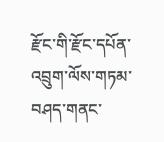རྫོང་གི་རྫོང་དཔོན་འབྲུག་ལོས་གཏམ་བཤད་གནང་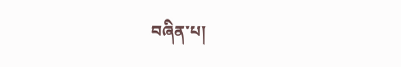བཞིན་པ།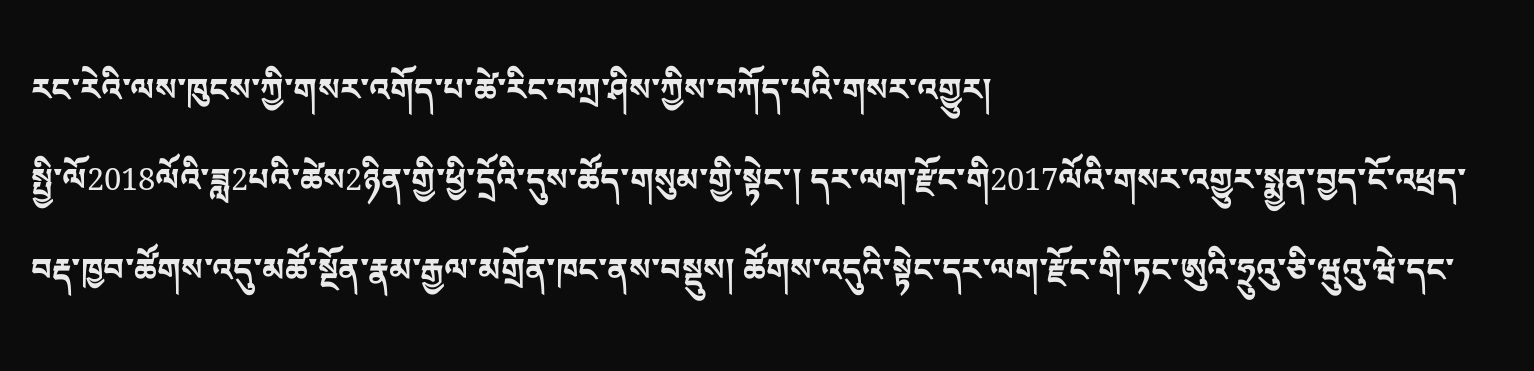རང་རེའི་ལས་ཁུངས་ཀྱི་གསར་འགོད་པ་ཚེ་རིང་བཀྲ་ཤིས་ཀྱིས་བཀོད་པའི་གསར་འགྱུར།
སྤྱི་ལོ2018ལོའི་ཟླ2པའི་ཚེས2ཉིན་གྱི་ཕྱི་དྲོའི་དུས་ཚོད་གསུམ་གྱི་སྟེང་། དར་ལག་རྫོང་གི2017ལོའི་གསར་འགྱུར་སྨྱན་བྱད་ངོ་འཕྲད་བརྡ་ཁྱབ་ཚོགས་འདུ་མཚོ་སྔོན་རྣམ་རྒྱལ་མགྲོན་ཁང་ནས་བསྡུས། ཚོགས་འདུའི་སྟེང་དར་ལག་རྫོང་གི་ཏང་ཨུའི་ཧྲུའུ་ཅི་ཝུའུ་ཝེ་དང་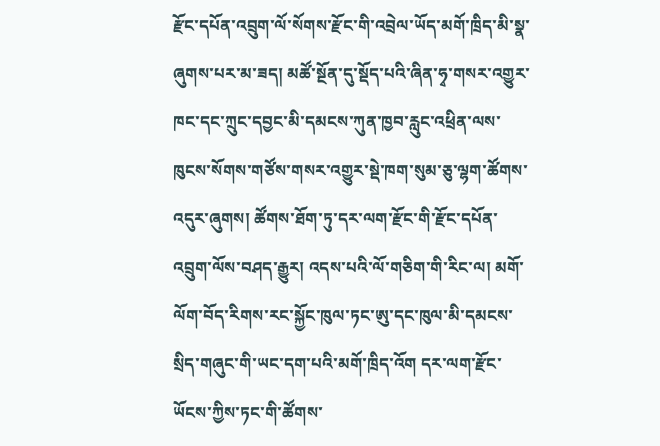རྫོང་དཔོན་འབྲུག་ལོ་སོགས་རྫོང་གི་འབྲེལ་ཡོད་མགོ་ཁྲིད་མི་སྣ་ཞུགས་པར་མ་ཟད། མཚོ་སྔོན་དུ་སྡོད་པའི་ཞིན་ཧྭ་གསར་འགྱུར་ཁང་དང་ཀྲུང་དབྱང་མི་དམངས་ཀུན་ཁྱབ་རླུང་འཕྲིན་ལས་ཁུངས་སོགས་གཙོས་གསར་འགྱུར་སྡེ་ཁག་སུམ་ཅུ་ལྷག་ཚོགས་འདུར་ཞུགས། ཚོགས་ཐོག་ཏུ་དར་ལག་རྫོང་གི་རྫོང་དཔོན་འབྲུག་ལོས་བཤད་རྒྱུར། འདས་པའི་ལོ་གཅིག་གི་རིང་ལ། མགོ་ལོག་བོད་རིགས་རང་སྐྱོང་ཁུལ་ཏང་ཨུ་དང་ཁུལ་མི་དམངས་སྲིད་གཞུང་གི་ཡང་དག་པའི་མགོ་ཁྲིད་འོག དར་ལག་རྫོང་ཡོངས་ཀྱིས་ཏང་གི་ཚོགས་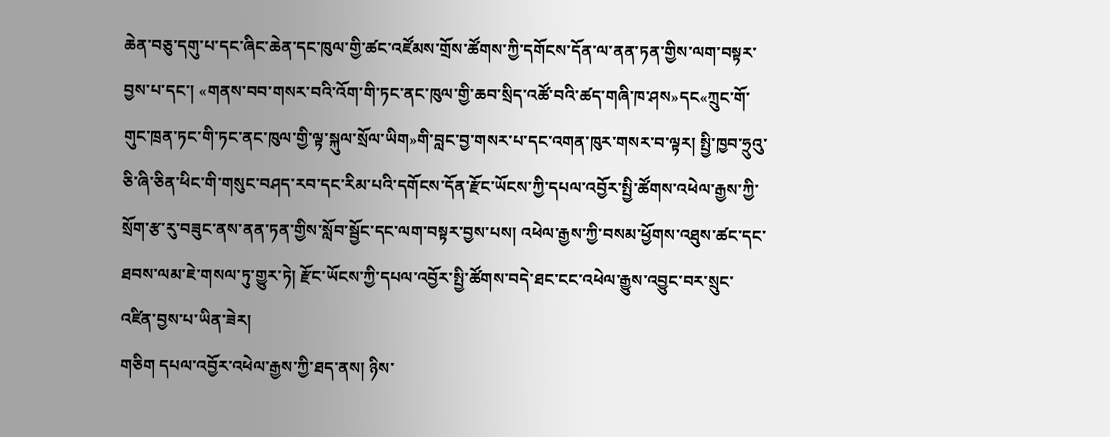ཆེན་བཅུ་དགུ་པ་དང་ཞིང་ཆེན་དང་ཁུལ་གྱི་ཚང་འཛོམས་གྲོས་ཚོགས་ཀྱི་དགོངས་དོན་ལ་ནན་ཏན་གྱིས་ལག་བསྟར་བྱས་པ་དང་། «གནས་བབ་གསར་བའི་འོག་གི་ཏང་ནང་ཁུལ་གྱི་ཆབ་སྲིད་འཚོ་བའི་ཚད་གཞི་ཁ་ཤས»དང«ཀྲུང་གོ་གུང་ཁྲན་ཏང་གི་ཏང་ནང་ཁུལ་གྱི་ལྟ་སྐུལ་སྲོལ་ཡིག»གི་བླང་བྱ་གསར་པ་དང་འགན་ཁུར་གསར་བ་ལྟར། སྤྱི་ཁྱབ་ཧྲུའུ་ཅི་ཞི་ཅིན་ཕིང་གི་གསུང་བཤད་རབ་དང་རིམ་པའི་དགོངས་དོན་རྫོང་ཡོངས་ཀྱི་དཔལ་འབྱོར་སྤྱི་ཚོགས་འཕེལ་རྒྱས་ཀྱི་སྲོག་རྩ་རུ་བཟུང་ནས་ནན་ཏན་གྱིས་སློབ་སྦྱོང་དང་ལག་བསྟར་བྱས་པས། འཕེལ་རྒྱས་ཀྱི་བསམ་ཕྱོགས་འཐུས་ཚང་དང་ཐབས་ལམ་ཇེ་གསལ་ཏུ་གྱུར་ཏེ། རྫོང་ཡོངས་ཀྱི་དཔལ་འབྱོར་སྤྱི་ཚོགས་བདེ་ཐང་ངང་འཕེལ་རྒྱུས་འབྱུང་བར་སྲུང་འཛིན་བྱས་པ་ཡིན་ཟེར།
གཅིག དཔལ་འབྱོར་འཕེལ་རྒྱས་ཀྱི་ཐད་ནས། ཉིས་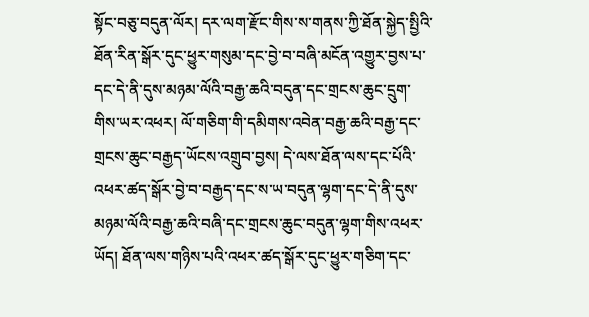སྟོང་བཅུ་བདུན་ལོར། དར་ལག་རྫོང་གིས་ས་གནས་ཀྱི་ཐོན་སྐྱེད་སྤྱིའི་ཐོན་རིན་སྒོར་དུང་ཕྱུར་གསུམ་དང་བྱེ་བ་བཞི་མངོན་འགྱུར་བྱས་པ་དང་དེ་ནི་དུས་མཉམ་ལོའི་བརྒྱ་ཆའི་བདུན་དང་གྲངས་ཆུང་དྲུག་གིས་ཡར་འཕར། ལོ་གཅིག་གི་དམིགས་འབེན་བརྒྱ་ཆའི་བརྒྱ་དང་གྲངས་ཆུང་བརྒྱད་ཡོངས་འགྲུབ་བྱས། དེ་ལས་ཐོན་ལས་དང་པོའི་འཕར་ཚད་སྒོར་བྱེ་བ་བརྒྱད་དང་ས་ཡ་བདུན་ལྷག་དང་དེ་ནི་དུས་མཉམ་ལོའི་བརྒྱ་ཆའི་བཞི་དང་གྲངས་ཆུང་བདུན་ལྷག་གིས་འཕར་ཡོད། ཐོན་ལས་གཉིས་པའི་འཕར་ཚད་སྒོར་དུང་ཕྱུར་གཅིག་དང་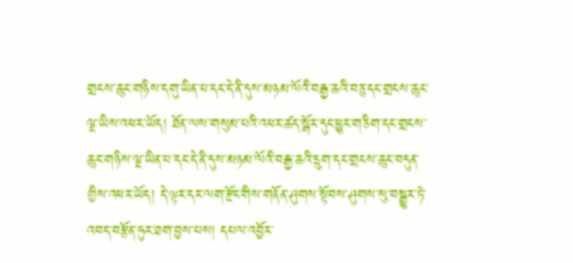གྲངས་ཆུང་གཉིས་དགུ་ཡིན་པ་དང་དེ་ནི་དུས་མཉམ་ལོའི་བརྒྱ་ཆའི་བཅུ་དང་གྲངས་ཆུང་ལྔ་ཡིས་འཕར་ཡོད། ཐོན་ལས་གསུམ་པའི་འཕར་ཚད་སྒོར་དུང་ཕྱུར་གཅིག་དང་གྲངས་ཆུང་གཉིས་ལྔ་ཡིན་པ་དང་དེ་ནི་དུས་མཉམ་ལོའི་བརྒྱ་ཆའི་དྲུག་དང་གྲངས་ཆུང་བདུན་གྱིས་འཕར་ཡོད། དེ་ལྟར་དར་ལག་རྫོང་གིས་གནོན་ཤུགས་སྟོབས་ཤུགས་སུ་བསྒྱུར་ཏེ་འབད་བརྩོན་ཧུར་ཐག་བྱས་པས། དཔལ་འབྱོར་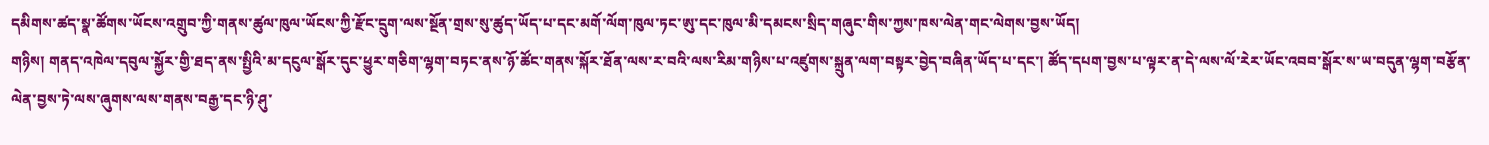དམིགས་ཚད་སྣ་ཚོགས་ཡོངས་འགྲུབ་ཀྱི་གནས་ཚུལ་ཁུལ་ཡོངས་ཀྱི་རྫོང་དྲུག་ལས་སྔོན་གྲས་སུ་ཚུད་ཡོད་པ་དང་མགོ་ལོག་ཁུལ་ཏང་ཨུ་དང་ཁུལ་མི་དམངས་སྲིད་གཞུང་གིས་ཀྱས་ཁས་ལེན་གང་ལེགས་བྱས་ཡོད།
གཉིས། གནད་འཁེལ་དབུལ་སྐྱོར་གྱི་ཐད་ནས་སྤྱིའི་མ་དངུལ་སྒོར་དུང་ཕྱུར་གཅིག་ལྷག་བཏང་ནས་ཉོ་ཚོང་གནས་སྐོར་ཐོན་ལས་ར་བའི་ལས་རིམ་གཉིས་པ་འཛུགས་སྐྲུན་ལག་བསྟར་བྱེད་བཞིན་ཡོད་པ་དང་། ཚོད་དཔག་བྱས་པ་ལྟར་ན་དེ་ལས་ལོ་རེར་ཡོང་འབབ་སྒོར་ས་ཡ་བདུན་ལྷག་བརྩོན་ལེན་བྱས་ཏེ་ལས་ཞུགས་ལས་གནས་བརྒྱ་དང་ཉི་ཤུ་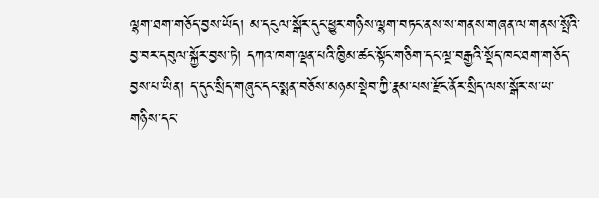ལྷག་ཐག་གཅོད་བྱས་ཡོད། མ་དངུལ་སྒོར་དུང་ཕྱུར་གཉིས་ལྷག་བཏང་ནས་ས་གནས་གཞན་ལ་གནས་སྤོའི་བྱ་བར་དབུལ་སྐྱོར་བྱས་ཏེ། དཀའ་ཁག་ལྡན་པའི་ཁྱིམ་ཚང་སྟོང་གཅིག་དང་ལྔ་བརྒྱའི་སྡོད་ཁང་ཐག་གཅོད་བྱས་པ་ཡིན། ད་དུང་སྲིད་གཞུང་དང་སྨན་བཅོས་མཉམ་སྡེབ་ཀྱི་རྣམ་པས་རྫོང་ནོར་སྲིད་ལས་སྒོར་ས་ཡ་གཉིས་དང་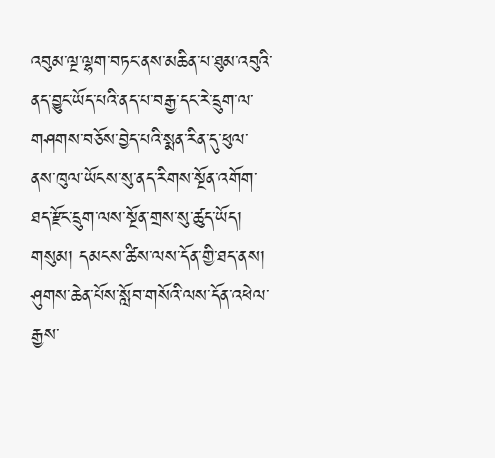འབུམ་ལྔ་ལྷག་བཏང་ནས་མཆིན་པ་ཐུམ་འབུའི་ནད་བྱུང་ཡོད་པའི་ནད་པ་བརྒྱ་དང་རེ་དྲུག་ལ་གཤགས་བཅོས་བྱེད་པའི་སྨན་རིན་དུ་ཕུལ་ནས་ཁུལ་ཡོངས་སུ་ནད་རིགས་སྔོན་འགོག་ཐད་རྫོང་དྲུག་ལས་སྔོན་གྲས་སུ་ཚུད་ཡོད།
གསུམ། དམངས་ཚིས་ལས་དོན་གྱི་ཐད་ནས། ཤུགས་ཆེན་པོས་སློབ་གསོའི་ལས་དོན་འཕེལ་རྒྱས་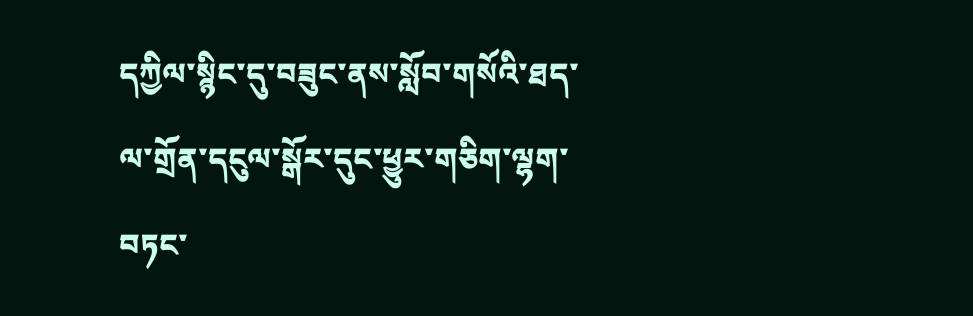དཀྱིལ་སྙིང་དུ་བཟུང་ནས་སློབ་གསོའི་ཐད་ལ་གྲོན་དངུལ་སྒོར་དུང་ཕྱུར་གཅིག་ལྷག་བཏང་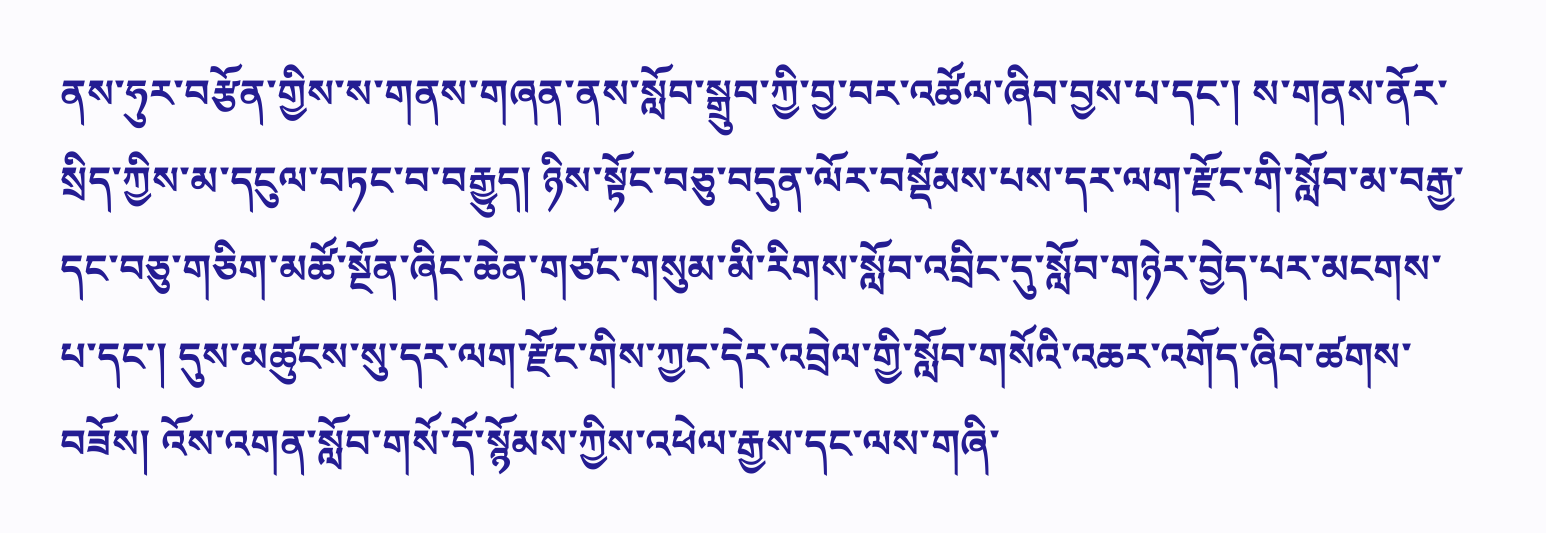ནས་ཧུར་བརྩོན་གྱིས་ས་གནས་གཞན་ནས་སློབ་སྒྲུབ་ཀྱི་བྱ་བར་འཚོལ་ཞིབ་བྱས་པ་དང་། ས་གནས་ནོར་སྲིད་ཀྱིས་མ་དངུལ་བཏང་བ་བརྒྱུད། ཉིས་སྟོང་བཅུ་བདུན་ལོར་བསྡོམས་པས་དར་ལག་རྫོང་གི་སློབ་མ་བརྒྱ་དང་བཅུ་གཅིག་མཚོ་སྔོན་ཞིང་ཆེན་གཙང་གསུམ་མི་རིགས་སློབ་འབྲིང་དུ་སློབ་གཉེར་བྱེད་པར་མངགས་པ་དང་། དུས་མཚུངས་སུ་དར་ལག་རྫོང་གིས་ཀྱང་དེར་འབྲེལ་གྱི་སློབ་གསོའི་འཆར་འགོད་ཞིབ་ཚགས་བཟོས། འོས་འགན་སློབ་གསོ་དོ་སྙོམས་ཀྱིས་འཕེལ་རྒྱས་དང་ལས་གཞི་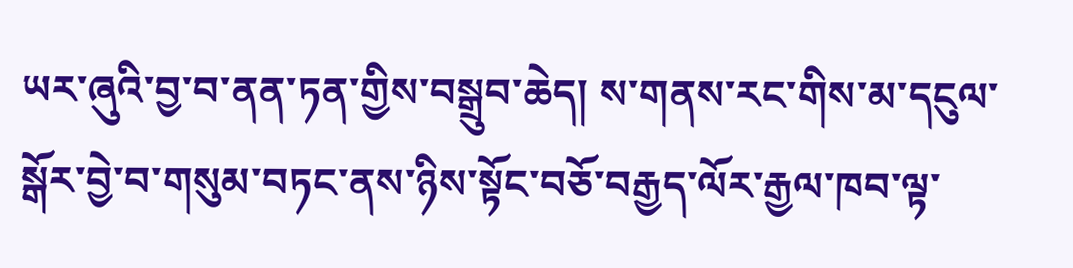ཡར་ཞུའི་བྱ་བ་ནན་ཏན་གྱིས་བསྒྲུབ་ཆེད། ས་གནས་རང་གིས་མ་དངུལ་སྒོར་བྱེ་བ་གསུམ་བཏང་ནས་ཉིས་སྟོང་བཅོ་བརྒྱད་ལོར་རྒྱལ་ཁབ་ལྟ་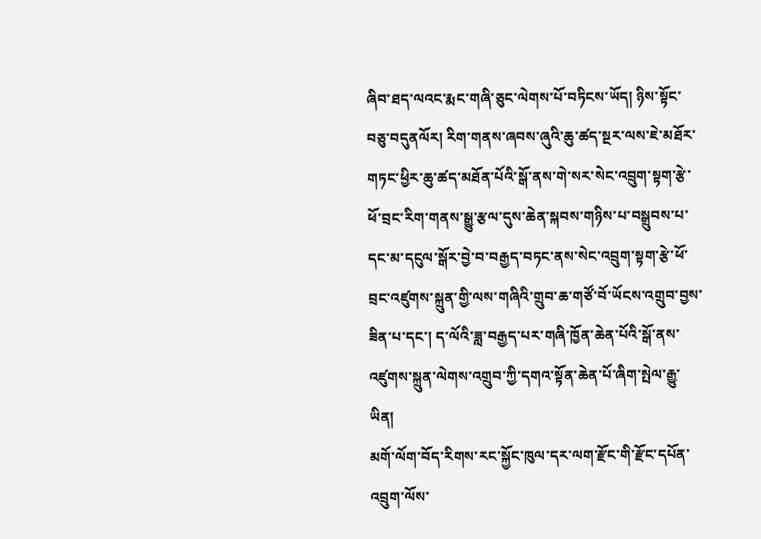ཞིབ་ཐད་ལའང་རྨང་གཞི་ཅུང་ལེགས་པོ་བཏིངས་ཡོད། ཉིས་སྟོང་བཅུ་བདུནལོར། རིག་གནས་ཞབས་ཞུའི་ཆུ་ཚད་སྔར་ལས་ཇེ་མཐོར་གཏང་ཕྱིར་ཆུ་ཚད་མཐོན་པོའི་སྒོ་ནས་གེ་སར་སེང་འབྲུག་སྟག་རྩེ་ཕོ་བྲང་རིག་གནས་སྒྱུ་རྩལ་དུས་ཆེན་སྐབས་གཉིས་པ་བསྒྲུབས་པ་དང་མ་དངུལ་སྒོར་བྱེ་བ་བརྒྱད་བཏང་ནས་སེང་འབྲུག་སྟག་རྩེ་ཕོ་བྲང་འཛུགས་སྐྲུན་གྱི་ལས་གཞིའི་གྲུབ་ཆ་གཙོ་བོ་ཡོངས་འགྲུབ་བྱས་ཟིན་པ་དང་། ད་ལོའི་ཟླ་བརྒྱད་པར་གཞི་ཁྱོན་ཆེན་པོའི་སྒོ་ནས་འཛུགས་སྐྲུན་ལེགས་འགྲུབ་ཀྱི་དགའ་སྟོན་ཆེན་པོ་ཞིག་སྤེལ་རྒྱུ་ཡིན།
མགོ་ལོག་བོད་རིགས་རང་སྐྱོང་ཁུལ་དར་ལག་རྫོང་གི་རྫོང་དཔོན་འབྲུག་ལོས་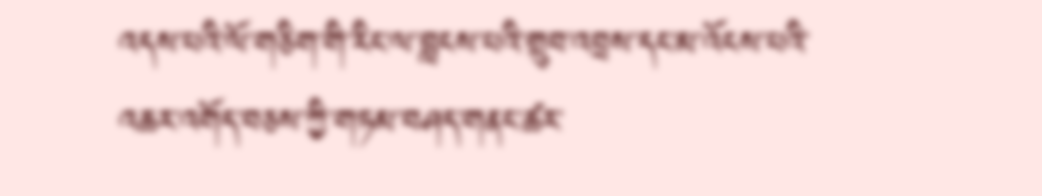འདས་པའི་ལོ་གཅིག་གི་རིང་ལ་བླངས་པའི་གྲུབ་འབྲས་དང་མ་འོངས་པའི་འཆར་འགོད་བཅས་ཀྱི་གཏམ་བཤད་གནང་ཚར་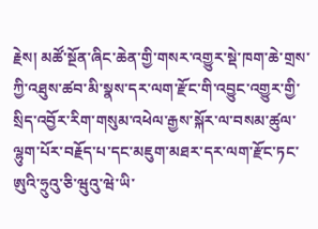རྗེས། མཚོ་སྔོན་ཞིང་ཆེན་གྱི་གསར་འགྱུར་སྡེ་ཁག་ཆེ་གྲས་ཀྱི་འཐུས་ཚབ་མི་སྣས་དར་ལག་རྫོང་གི་འབྱུང་འགྱུར་གྱི་སྲིད་འབྱོར་རིག་གསུམ་འཕེལ་རྒྱས་སྐོར་ལ་བསམ་ཚུལ་ལྷུག་པོར་བརྗོད་པ་དང་མཇུག་མཐར་དར་ལག་རྫོང་ཏང་ཨུའི་ཧྲུའུ་ཅི་ཝུའུ་ཝེ་ཡི་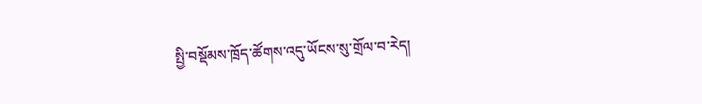སྤྱི་བསྡོམས་ཁྲོད་ཚོགས་འདུ་ཡོངས་སུ་གྲོལ་བ་རེད།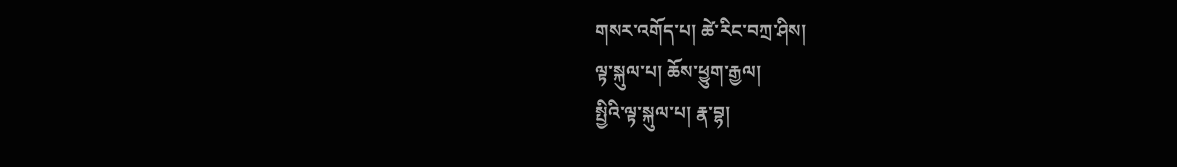གསར་འགོད་པ། ཚེ་རིང་བཀྲ་ཤིས།
ལྟ་སྐུལ་པ། ཆོས་ཕྱུག་རྒྱལ།
སྤྱིའི་ལྟ་སྐུལ་པ། རྣ་བྷ།